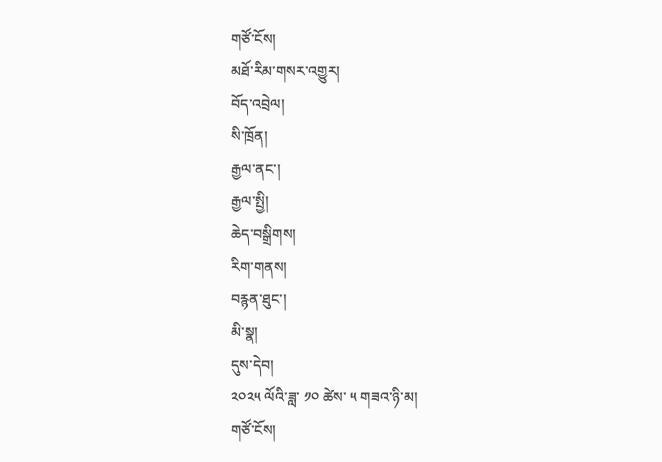གཙོ་ངོས།
མཐོ་རིམ་གསར་འགྱུར།
བོད་འབྲེལ།
སི་ཁྲོན།
རྒྱལ་ནང་།
རྒྱལ་སྤྱི།
ཆེད་བསྒྲིགས།
རིག་གནས།
བརྙན་ཐུང་།
མི་སྣ།
དུས་དེབ།
༢༠༢༥ ལོའི་ཟླ་ ༡༠ ཚེས་ ༥ གཟའ་ཉི་མ།
གཙོ་ངོས།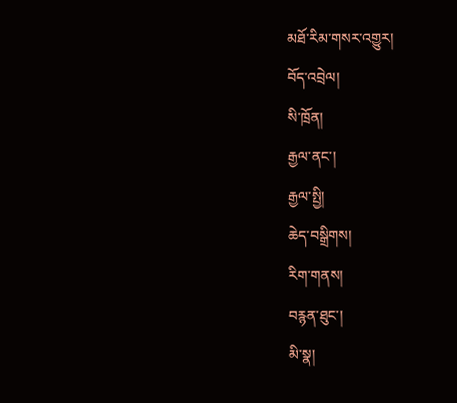མཐོ་རིམ་གསར་འགྱུར།
བོད་འབྲེལ།
སི་ཁྲོན།
རྒྱལ་ནང་།
རྒྱལ་སྤྱི།
ཆེད་བསྒྲིགས།
རིག་གནས།
བརྙན་ཐུང་།
མི་སྣ།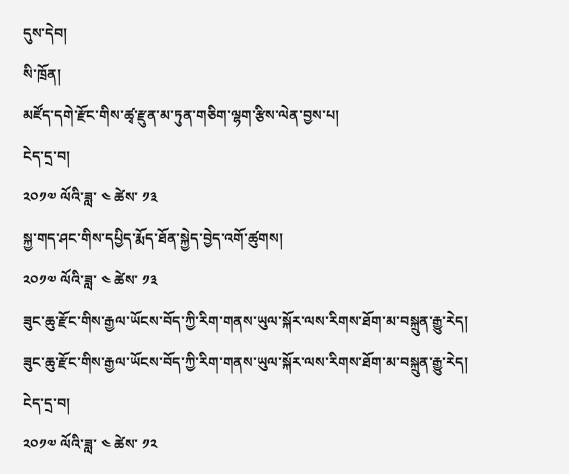དུས་དེབ།
སི་ཁྲོན།
མཛོད་དགེ་རྫོང་གིས་ཚྭ་རྫུན་མ་ཏུན་གཅིག་ལྷག་རྩིས་ལེན་བྱས་པ།
ངེད་དྲ་བ།
༢༠༡༧ ལོའི་ཟླ་ ༤ ཚེས་ ༡༣
སྐྱ་གད་ཤང་གིས་དཔྱིད་རྨོད་ཐོན་སྐྱེད་བྱེད་འགོ་ཚུགས།
༢༠༡༧ ལོའི་ཟླ་ ༤ ཚེས་ ༡༣
ཟུང་ཆུ་རྫོང་གིས་རྒྱལ་ཡོངས་བོད་ཀྱི་རིག་གནས་ཡུལ་སྐོར་ལས་རིགས་ཐོག་མ་བསྐྲུན་རྒྱུ་རེད།
ཟུང་ཆུ་རྫོང་གིས་རྒྱལ་ཡོངས་བོད་ཀྱི་རིག་གནས་ཡུལ་སྐོར་ལས་རིགས་ཐོག་མ་བསྐྲུན་རྒྱུ་རེད།
ངེད་དྲ་བ།
༢༠༡༧ ལོའི་ཟླ་ ༤ ཚེས་ ༡༢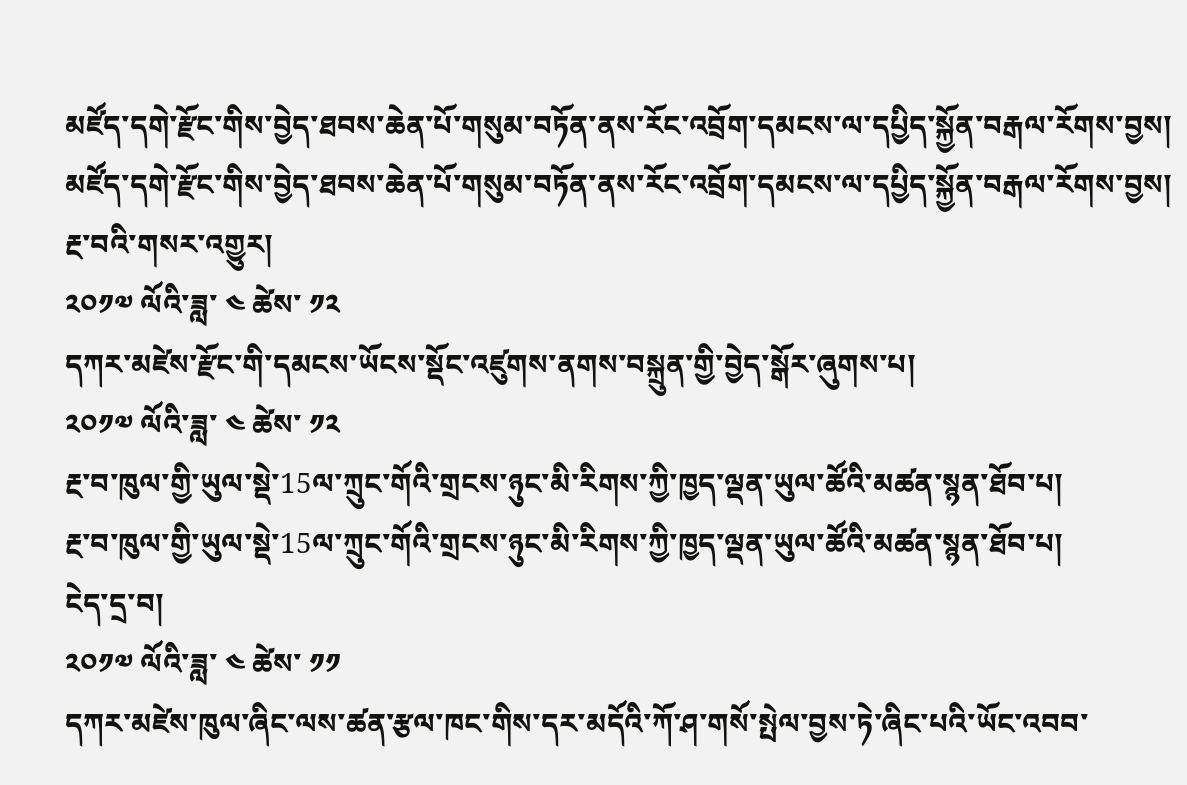མཛོད་དགེ་རྫོང་གིས་བྱེད་ཐབས་ཆེན་པོ་གསུམ་བཏོན་ནས་རོང་འབྲོག་དམངས་ལ་དཔྱིད་སྐྱོན་བརྒལ་རོགས་བྱས།
མཛོད་དགེ་རྫོང་གིས་བྱེད་ཐབས་ཆེན་པོ་གསུམ་བཏོན་ནས་རོང་འབྲོག་དམངས་ལ་དཔྱིད་སྐྱོན་བརྒལ་རོགས་བྱས།
རྔ་བའི་གསར་འགྱུར།
༢༠༡༧ ལོའི་ཟླ་ ༤ ཚེས་ ༡༢
དཀར་མཛེས་རྫོང་གི་དམངས་ཡོངས་སྡོང་འཛུགས་ནགས་བསྐྲུན་གྱི་བྱེད་སྒོར་ཞུགས་པ།
༢༠༡༧ ལོའི་ཟླ་ ༤ ཚེས་ ༡༢
རྔ་བ་ཁུལ་གྱི་ཡུལ་སྡེ་15ལ་ཀྲུང་གོའི་གྲངས་ཉུང་མི་རིགས་ཀྱི་ཁྱད་ལྡན་ཡུལ་ཚོའི་མཚན་སྙན་ཐོབ་པ།
རྔ་བ་ཁུལ་གྱི་ཡུལ་སྡེ་15ལ་ཀྲུང་གོའི་གྲངས་ཉུང་མི་རིགས་ཀྱི་ཁྱད་ལྡན་ཡུལ་ཚོའི་མཚན་སྙན་ཐོབ་པ།
ངེད་དྲ་བ།
༢༠༡༧ ལོའི་ཟླ་ ༤ ཚེས་ ༡༡
དཀར་མཛེས་ཁུལ་ཞིང་ལས་ཚན་རྩལ་ཁང་གིས་དར་མདོའི་ཀོ་ཤ་གསོ་སྤེལ་བྱས་ཏེ་ཞིང་པའི་ཡོང་འབབ་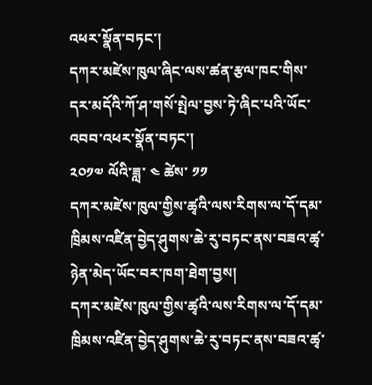འཕར་སྣོན་བཏང་།
དཀར་མཛེས་ཁུལ་ཞིང་ལས་ཚན་རྩལ་ཁང་གིས་དར་མདོའི་ཀོ་ཤ་གསོ་སྤེལ་བྱས་ཏེ་ཞིང་པའི་ཡོང་འབབ་འཕར་སྣོན་བཏང་།
༢༠༡༧ ལོའི་ཟླ་ ༤ ཚེས་ ༡༡
དཀར་མཛེས་ཁུལ་གྱིས་ཚྭའི་ལས་རིགས་ལ་དོ་དམ་ཁྲིམས་འཛིན་བྱེད་ཤུགས་ཆེ་རུ་བཏང་ནས་བཟའ་ཚྭ་ཉེན་མེད་ཡོང་བར་ཁག་ཐེག་བྱས།
དཀར་མཛེས་ཁུལ་གྱིས་ཚྭའི་ལས་རིགས་ལ་དོ་དམ་ཁྲིམས་འཛིན་བྱེད་ཤུགས་ཆེ་རུ་བཏང་ནས་བཟའ་ཚྭ་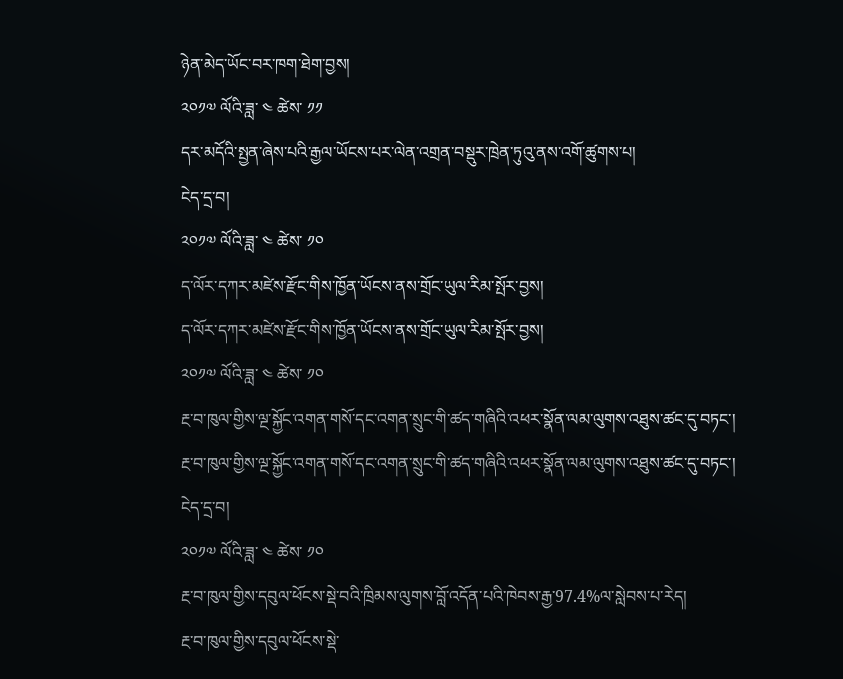ཉེན་མེད་ཡོང་བར་ཁག་ཐེག་བྱས།
༢༠༡༧ ལོའི་ཟླ་ ༤ ཚེས་ ༡༡
དར་མདོའི་སྤྱན་ཞེས་པའི་རྒྱལ་ཡོངས་པར་ལེན་འགྲན་བསྡུར་ཁྲེན་ཏུའུ་ནས་འགོ་ཚུགས་པ།
ངེད་དྲ་བ།
༢༠༡༧ ལོའི་ཟླ་ ༤ ཚེས་ ༡༠
ད་ལོར་དཀར་མཛེས་རྫོང་གིས་ཁྱོན་ཡོངས་ནས་གྲོང་ཡུལ་རིམ་སྤོར་བྱས།
ད་ལོར་དཀར་མཛེས་རྫོང་གིས་ཁྱོན་ཡོངས་ནས་གྲོང་ཡུལ་རིམ་སྤོར་བྱས།
༢༠༡༧ ལོའི་ཟླ་ ༤ ཚེས་ ༡༠
རྔ་བ་ཁུལ་གྱིས་ལྔ་སྐྱོང་འགན་གསོ་དང་འགན་སྲུང་གི་ཚད་གཞིའི་འཕར་སྣོན་ལམ་ལུགས་འཐུས་ཚང་དུ་བཏང་།
རྔ་བ་ཁུལ་གྱིས་ལྔ་སྐྱོང་འགན་གསོ་དང་འགན་སྲུང་གི་ཚད་གཞིའི་འཕར་སྣོན་ལམ་ལུགས་འཐུས་ཚང་དུ་བཏང་།
ངེད་དྲ་བ།
༢༠༡༧ ལོའི་ཟླ་ ༤ ཚེས་ ༡༠
རྔ་བ་ཁུལ་གྱིས་དབུལ་ཕོངས་སྡེ་བའི་ཁྲིམས་ལུགས་བློ་འདོན་པའི་ཁེབས་རྒྱ་97.4%ལ་སླེབས་པ་རེད།
རྔ་བ་ཁུལ་གྱིས་དབུལ་ཕོངས་སྡེ་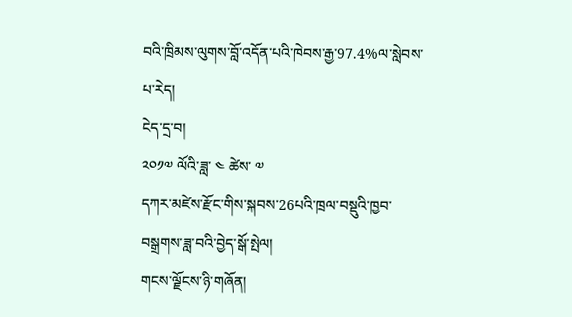བའི་ཁྲིམས་ལུགས་བློ་འདོན་པའི་ཁེབས་རྒྱ་97.4%ལ་སླེབས་པ་རེད།
ངེད་དྲ་བ།
༢༠༡༧ ལོའི་ཟླ་ ༤ ཚེས་ ༧
དཀར་མཛེས་རྫོང་གིས་སྐབས་26པའི་ཁྲལ་བསྡུའི་ཁྱབ་བསྒྲགས་ཟླ་བའི་བྱེད་སྒོ་སྤེལ།
གངས་ལྗོངས་ཉི་གཞོན།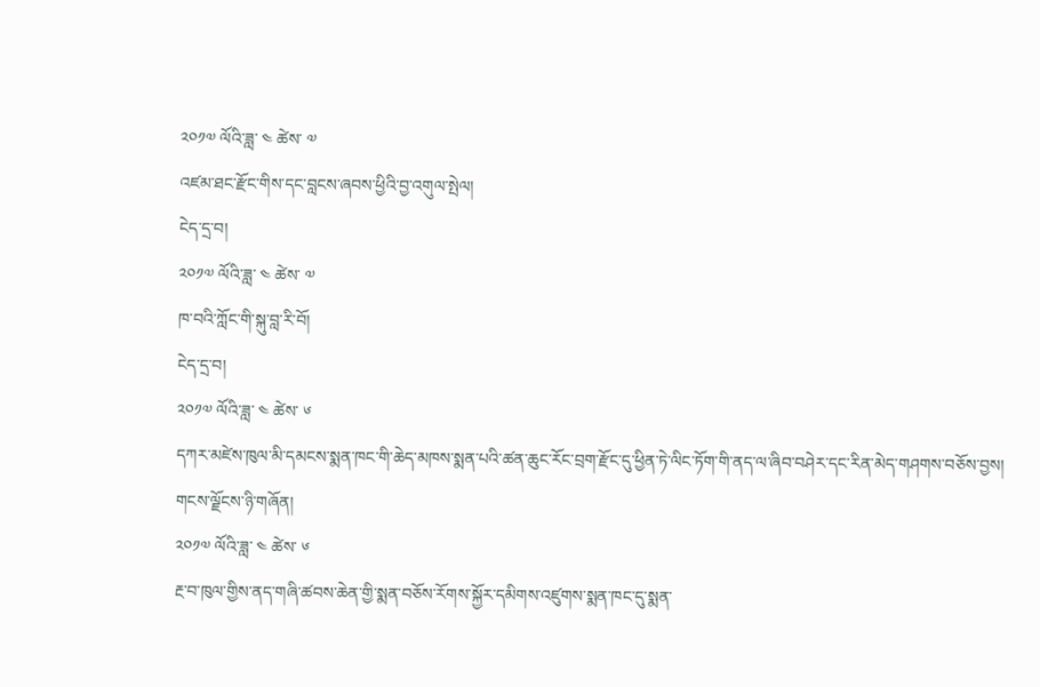༢༠༡༧ ལོའི་ཟླ་ ༤ ཚེས་ ༧
འཛམ་ཐང་རྫོང་གིས་དང་བླངས་ཞབས་ཕྱིའི་བྱ་འགུལ་སྤེལ།
ངེད་དྲ་བ།
༢༠༡༧ ལོའི་ཟླ་ ༤ ཚེས་ ༧
ཁ་བའི་ཀློང་གི་སྐུ་བླ་རི་བོ།
ངེད་དྲ་བ།
༢༠༡༧ ལོའི་ཟླ་ ༤ ཚེས་ ༦
དཀར་མཛེས་ཁུལ་མི་དམངས་སྨན་ཁང་གི་ཆེད་མཁས་སྨན་པའི་ཚན་ཆུང་རོང་བྲག་རྫོང་དུ་ཕྱིན་ཏེ་ལིང་ཏོག་གི་ནད་ལ་ཞིབ་བཤེར་དང་རིན་མེད་གཤགས་བཅོས་བྱས།
གངས་ལྗོངས་ཉི་གཞོན།
༢༠༡༧ ལོའི་ཟླ་ ༤ ཚེས་ ༦
རྔ་བ་ཁུལ་གྱིས་ནད་གཞི་ཚབས་ཆེན་གྱི་སྨན་བཅོས་རོགས་སྐྱོར་དམིགས་འཛུགས་སྨན་ཁང་དུ་སྨན་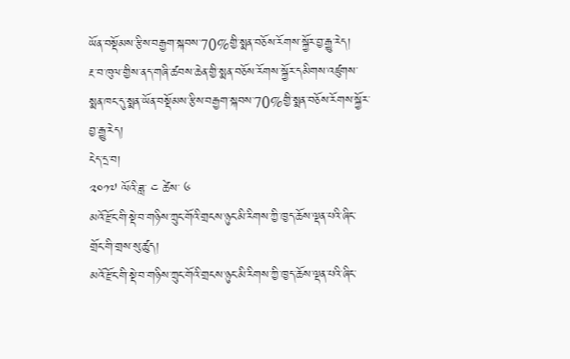ཡོན་བསྡོམས་རྩིས་བརྒྱག་སྐབས་70%གྱི་སྨན་བཅོས་རོགས་སྐྱོར་བྱ་རྒྱུ་རེད།
རྔ་བ་ཁུལ་གྱིས་ནད་གཞི་ཚབས་ཆེན་གྱི་སྨན་བཅོས་རོགས་སྐྱོར་དམིགས་འཛུགས་སྨན་ཁང་དུ་སྨན་ཡོན་བསྡོམས་རྩིས་བརྒྱག་སྐབས་70%གྱི་སྨན་བཅོས་རོགས་སྐྱོར་བྱ་རྒྱུ་རེད།
ངེད་དྲ་བ།
༢༠༡༧ ལོའི་ཟླ་ ༤ ཚེས་ ༦
མའོ་རྫོང་གི་སྡེ་བ་གཉིས་ཀྲུང་གོའི་གྲངས་ཉུང་མི་རིགས་ཀྱི་ཁྱད་ཆོས་ལྡན་པའི་ཞིང་གྲོང་གི་གྲས་སུ་ཚུད།
མའོ་རྫོང་གི་སྡེ་བ་གཉིས་ཀྲུང་གོའི་གྲངས་ཉུང་མི་རིགས་ཀྱི་ཁྱད་ཆོས་ལྡན་པའི་ཞིང་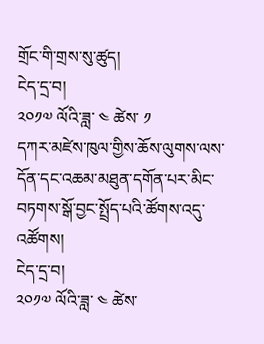གྲོང་གི་གྲས་སུ་ཚུད།
ངེད་དྲ་བ།
༢༠༡༧ ལོའི་ཟླ་ ༤ ཚེས་ ༡
དཀར་མཛེས་ཁུལ་གྱིས་ཆོས་ལུགས་ལས་དོན་དང་འཆམ་མཐུན་དགོན་པར་མིང་བཏགས་སྒོ་བྱང་སྤྲོད་པའི་ཚོགས་འདུ་འཚོགས།
ངེད་དྲ་བ།
༢༠༡༧ ལོའི་ཟླ་ ༤ ཚེས་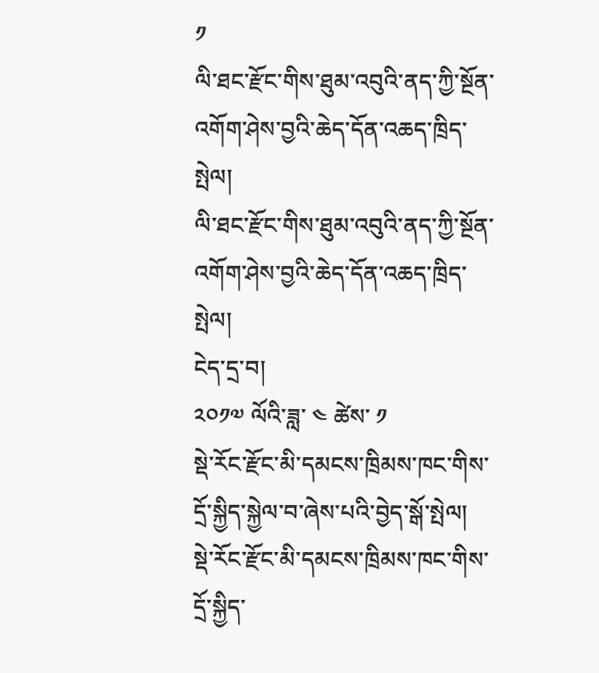༡
ལི་ཐང་རྫོང་གིས་ཐུམ་འབུའི་ནད་ཀྱི་སྔོན་འགོག་ཤེས་བྱའི་ཆེད་དོན་འཆད་ཁྲིད་སྤེལ།
ལི་ཐང་རྫོང་གིས་ཐུམ་འབུའི་ནད་ཀྱི་སྔོན་འགོག་ཤེས་བྱའི་ཆེད་དོན་འཆད་ཁྲིད་སྤེལ།
ངེད་དྲ་བ།
༢༠༡༧ ལོའི་ཟླ་ ༤ ཚེས་ ༡
སྡེ་རོང་རྫོང་མི་དམངས་ཁྲིམས་ཁང་གིས་དྲོ་སྐྱིད་སྐྱེལ་བ་ཞེས་པའི་བྱེད་སྒོ་སྤེལ།
སྡེ་རོང་རྫོང་མི་དམངས་ཁྲིམས་ཁང་གིས་དྲོ་སྐྱིད་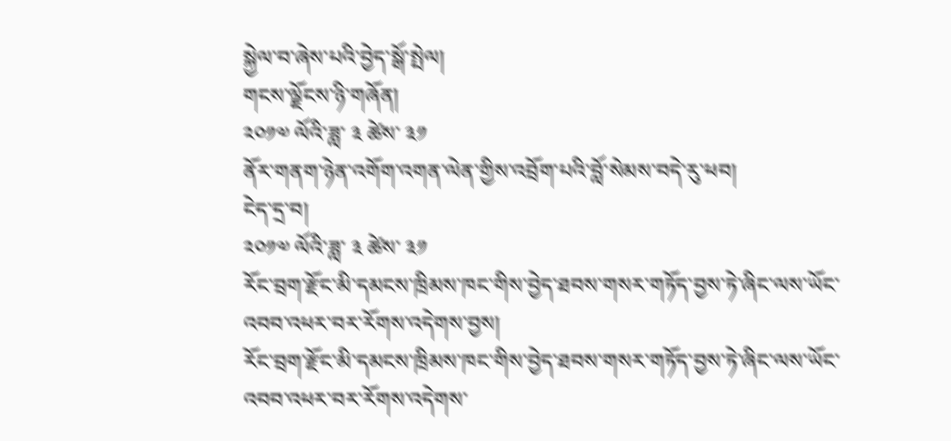སྐྱེལ་བ་ཞེས་པའི་བྱེད་སྒོ་སྤེལ།
གངས་ལྗོངས་ཉི་གཞོན།
༢༠༡༧ ལོའི་ཟླ་ ༣ ཚེས་ ༣༡
ནོར་གནག་ཉེན་འགོག་འགན་ལེན་གྱིས་འབྲོག་པའི་བློ་སེམས་བདེ་རུ་ཕབ།
ངེད་དྲ་བ།
༢༠༡༧ ལོའི་ཟླ་ ༣ ཚེས་ ༣༡
རོང་བྲག་རྫོང་མི་དམངས་ཁྲིམས་ཁང་གིས་བྱེད་ཐབས་གསར་གཏོད་བྱས་ཏེ་ཞིང་ལས་ཡོང་འབབ་འཕར་བར་རོགས་འདེགས་བྱས།
རོང་བྲག་རྫོང་མི་དམངས་ཁྲིམས་ཁང་གིས་བྱེད་ཐབས་གསར་གཏོད་བྱས་ཏེ་ཞིང་ལས་ཡོང་འབབ་འཕར་བར་རོགས་འདེགས་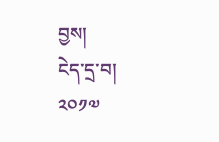བྱས།
ངེད་དྲ་བ།
༢༠༡༧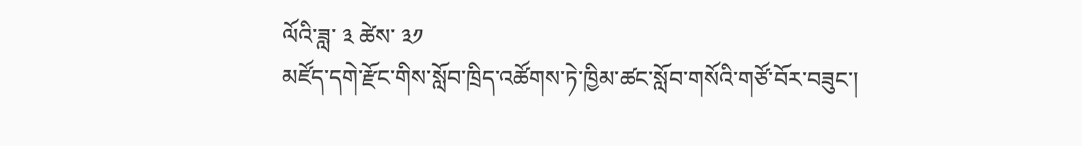ལོའི་ཟླ་ ༣ ཚེས་ ༣༡
མཛོད་དགེ་རྫོང་གིས་སློབ་ཁྲིད་འཚོགས་ཏེ་ཁྱིམ་ཚང་སློབ་གསོའི་གཙོ་བོར་བཟུང་།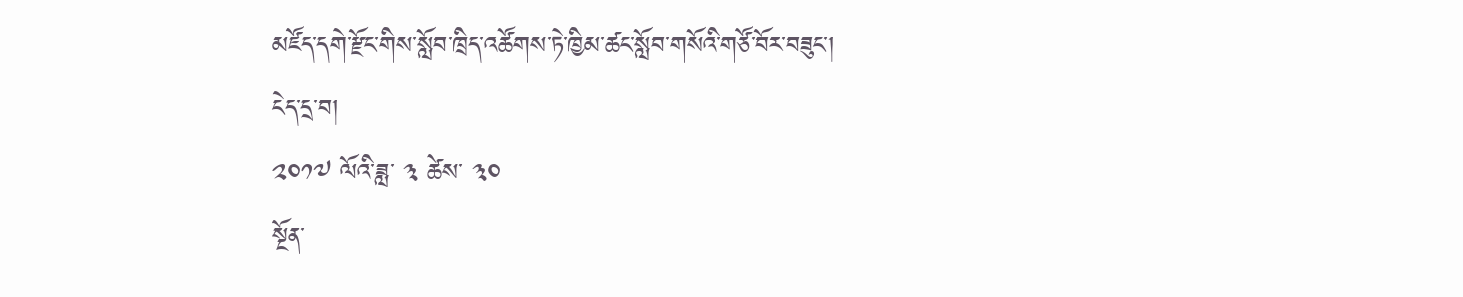མཛོད་དགེ་རྫོང་གིས་སློབ་ཁྲིད་འཚོགས་ཏེ་ཁྱིམ་ཚང་སློབ་གསོའི་གཙོ་བོར་བཟུང་།
ངེད་དྲ་བ།
༢༠༡༧ ལོའི་ཟླ་ ༣ ཚེས་ ༣༠
སྔོན་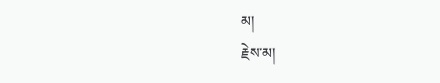མ།
རྗེས་མ།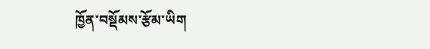ཁྱོན་བསྡོམས་རྩོམ་ཡིག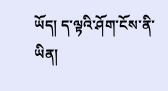ཡོད། ད་ལྟའི་ཤོག་ངོས་ནི་
ཡིན།